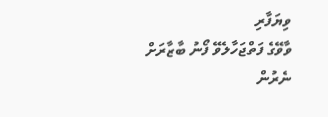ވިޔަފާރި
ވާވޭގެ ފަތްޖަހާލެވޭ ފޯނު ބާޒާރަށް ނެރުން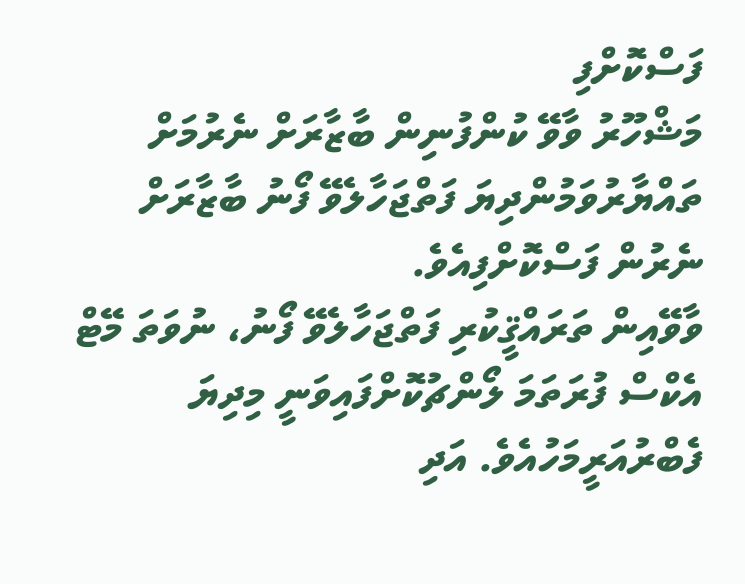ފަސްކޮށްފި
މަޝްހޫރު ވާވޭ ކުންފުނިން ބާޒާރަށް ނެރުމަށް ތައްޔާރުވަމުންދިޔަ ފަތްޖަހާލެވޭ ފޯނު ބާޒާރަށް ނެރުން ފަސްކޮށްފިއެވެ.
ވާވޭއިން ތަރައްޤީކުރި ފަތްޖަހާލެވޭ ފޯނު، ނުވަތަ މޭޓް އެކްސް ފުރަތަމަ ލޯންޗުކޮށްފައިވަނީ މިދިޔަ ފެބްރުއަރީމަހުއެވެ. އަދި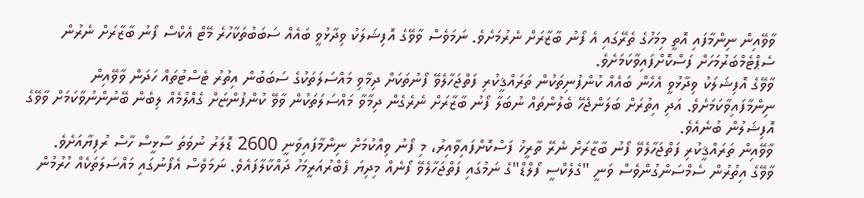ވާވޭއިން ނިންމާފައި އޮތީ މިމަހުގެ ތެރޭގައި އެ ފޯނު ބާޒާރަށް ނެރުމަށެވެ. ނަމަވެސް ވާވޭގެ އޮފިޝަލަކު ވިދާޅުވީ ބައެއް ސަބަބުތަކާހުރެ މޭޓް އެކްސް ފޯނު ބާޒާރަށް ނެރުން ސެޕްޓެމްބަރުމަހަށް ފަސްކޮށްފައިވާކަމަށެވެ.
ވާވޭގެ އޮފިޝަލަކު ވިދާޅުވީ އެހެން ބައެއް ކުންފުނިތަކުން ތަރައްޤީކުރި ފަތްޖަހާލެވޭ ފޯނުތަކަށް ދިމާވި މައްސަލަތަކުގެ ސަބަބުން އިތުރު ޓެސްޓުތައް ހަދަން ވާވޭއިން ނިންމާފައިވާކަމަށެވެ. އަދި އިތުރަށް ބަލަންޖެހޭ ބެލުންތައް ނުބަލާ ފޯނު ބާޒާރަށް ނެރެގެން ދިމާވާ މައްސަލަތަކުން ވާވޭ ކުންފުންޏަށް ގެއްލުމެއް ލިބެން ބޭނުންނުވާކަމަށް ވާވޭގެ އޮފިޝަލުން ބުނެއެވެ.
ވާވޭއިން ތަރައްޤީކުރި ފަތްޖަހާލެވޭ ފޯނު ބާޒާރަށް ނެރޭ ތާރީޚު ފަސްކޮށްފައިވާއިރު، މި ފޯނު ވިއްކުމަށް ނިންމާފައިވަނީ 2600 ޑޮލަރު ނުވަތަ ސާޅީސް ހާސް ރުފިޔާއަށެވެ.
ވާވޭގެ އިތުރުން ސެމްސަންގުންވެސް ވަނީ "ގެލެކްސީ ފޯލްޑް"ގެ ނަމުގައި ފަތްޖަހާލެވޭ ފޯނެއް މިދިޔަ ފެބްރުއަރީމަހު ދައްކާލާފައެވެ. ނަމަވެސް އެފޯނުގައި މައްސަލަތަކެއް ހުރުމުން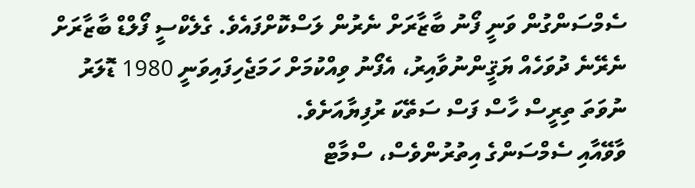ސެމްސަންގުން ވަނީ ފޯނު ބާޒާރަށް ނެރުން ލަސްކޮށްފައެވެ. ގެލެކްސީ ފޯލްޑް ބާޒާރަށް ނެރޭނެ ދުވަހެއް ޔަޤީންނުވާއިރު، އެފޯނު ވިއްކުމަށް ހަމަޖެހިފައިވަނީ 1980 ޑޮލަރު ނުވަތަ ތިރީސް ހާސް ފަސް ސަތޭކަ ރުފިޔާއަށެވެ.
ވާވޭއާއި ސެމްސަންގެ އިތުރުންވެސް، ސްމާޓް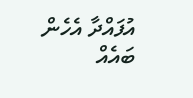އުފައްދާ އެހެން ބައެއް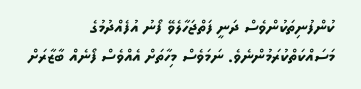ކުންފުނިތަކުންވެސް ދަނީ ފަތްޖަހާލެވޭ ފޯނު އުފެއްދުމުގެ މަސައްކަތްކުރަމުންނެވެ. ނަމަވެސް މިހާތަށް އެއްވެސް ފޯނެއް ބާޒާރަށް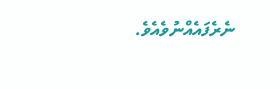ނެރެފައެއްނުވެއެވެ.